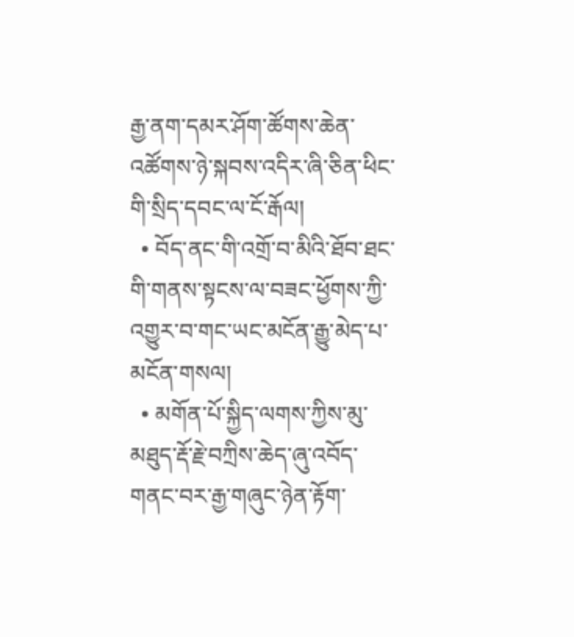རྒྱ་ནག་དམར་ཤོག་ཚོགས་ཆེན་འཚོགས་ཉེ་སྐབས་འདིར་ཞི་ཅིན་ཕིང་གི་སྲིད་དབང་ལ་ངོ་རྒོལ།
  • བོད་ནང་གི་འགྲོ་བ་མིའི་ཐོབ་ཐང་གི་གནས་སྟངས་ལ་བཟང་ཕྱོགས་ཀྱི་འགྱུར་བ་གང་ཡང་མངོན་རྒྱུ་མེད་པ་མངོན་གསལ།
  • མགོན་པོ་སྐྱིད་ལགས་ཀྱིས་མུ་མཐུད་རྡོ་རྗེ་བཀྲིས་ཆེད་ཞུ་འབོད་གནང་བར་རྒྱ་གཞུང་ཉེན་རྟོག་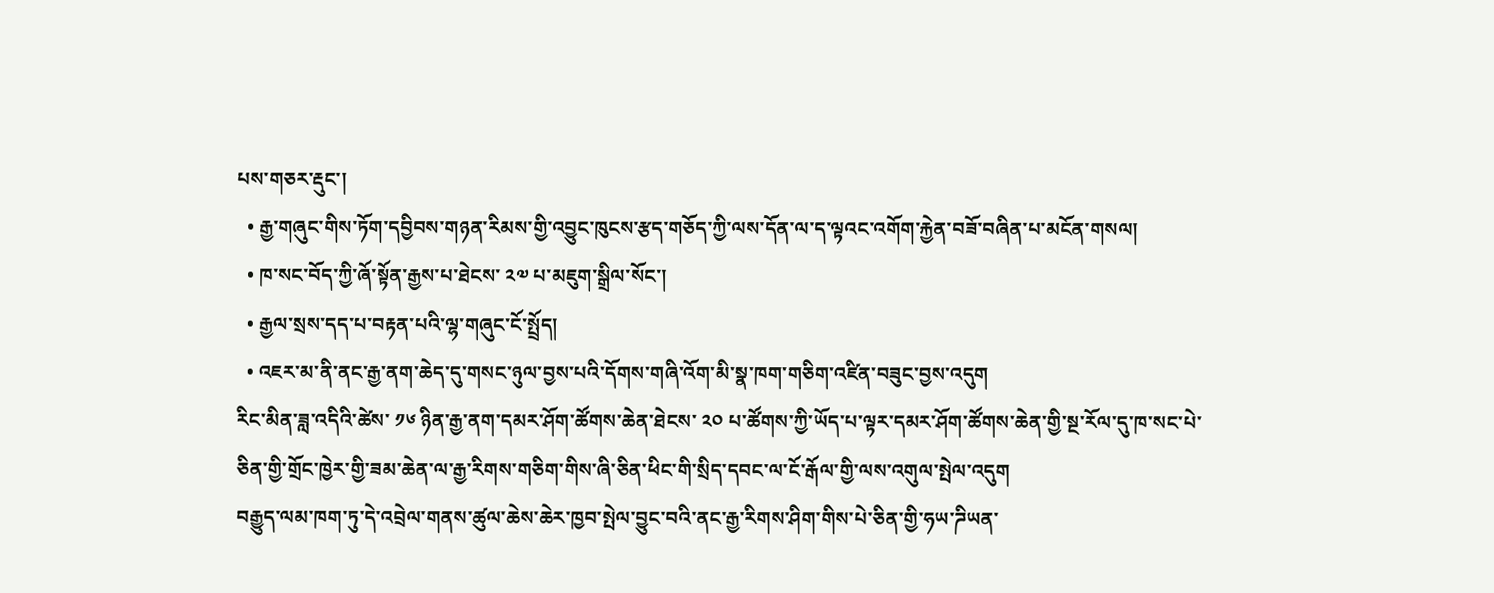པས་གཅར་རྡུང་།
  • རྒྱ་གཞུང་གིས་ཏོག་དབྱིབས་གཉན་རིམས་གྱི་འབྱུང་ཁུངས་རྩད་གཅོད་ཀྱི་ལས་དོན་ལ་ད་ལྟའང་འགོག་རྐྱེན་བཟོ་བཞིན་པ་མངོན་གསལ།
  • ཁ་སང་བོད་ཀྱི་ཞོ་སྟོན་རྒྱས་པ་ཐེངས་ ༢༧ པ་མཇུག་སྒྲིལ་སོང་།
  • རྒྱལ་སྲས་དད་པ་བརྟན་པའི་ལྷ་གཞུང་ངོ་སྤྲོད།
  • འཇར་མ་ནི་ནང་རྒྱ་ནག་ཆེད་དུ་གསང་ཉུལ་བྱས་པའི་དོགས་གཞི་འོག་མི་སྣ་ཁག་གཅིག་འཛིན་བཟུང་བྱས་འདུག
རིང་མིན་ཟླ་འདིའི་ཚེས་ ༡༦ ཉིན་རྒྱ་ནག་དམར་ཤོག་ཚོགས་ཆེན་ཐེངས་ ༢༠ པ་ཚོགས་ཀྱི་ཡོད་པ་ལྟར་དམར་ཤོག་ཚོགས་ཆེན་གྱི་སྔ་རོལ་དུ་ཁ་སང་པེ་ཅིན་གྱི་གྲོང་ཁྱེར་གྱི་ཟམ་ཆེན་ལ་རྒྱ་རིགས་གཅིག་གིས་ཞི་ཅིན་ཕིང་གི་སྲིད་དབང་ལ་ངོ་རྒོལ་གྱི་ལས་འགུལ་སྤེལ་འདུག
བརྒྱུད་ལམ་ཁག་ཏུ་དེ་འབྲེལ་གནས་ཚུལ་ཆེས་ཆེར་ཁྱབ་སྤེལ་བྱུང་བའི་ནང་རྒྱ་རིགས་ཤིག་གིས་པེ་ཅིན་གྱི་ཧཡ་ཌིཡན་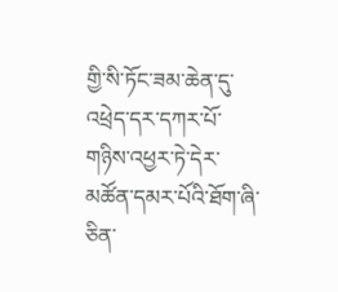གྱི་སི་ཏོང་ཟམ་ཆེན་དུ་འཕྲེད་དར་དཀར་པོ་གཉིས་འཕྱར་ཏེ་དེར་མཚོན་དམར་པོའི་ཐོག་ཞི་ཅིན་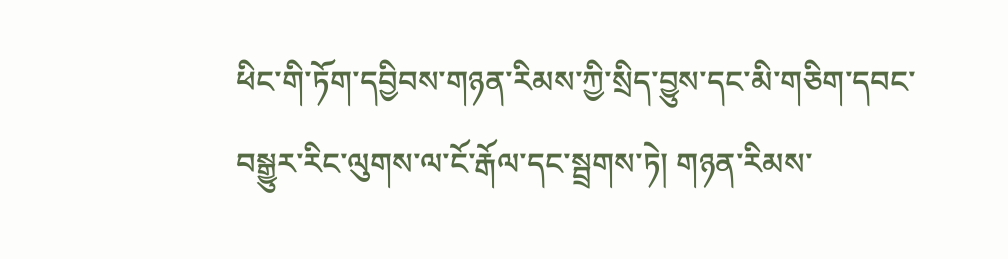ཕིང་གི་ཏོག་དབྱིབས་གཉན་རིམས་ཀྱི་སྲིད་བྱུས་དང་མི་གཅིག་དབང་བསྒྱུར་རིང་ལུགས་ལ་ངོ་རྒོལ་དང་སྦྲགས་ཏེ། གཉན་རིམས་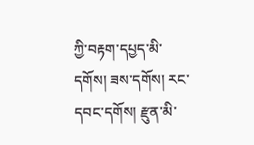ཀྱི་བརྟག་དཔྱད་མི་དགོས། ཟས་དགོས། རང་དབང་དགོས། རྫུན་མི་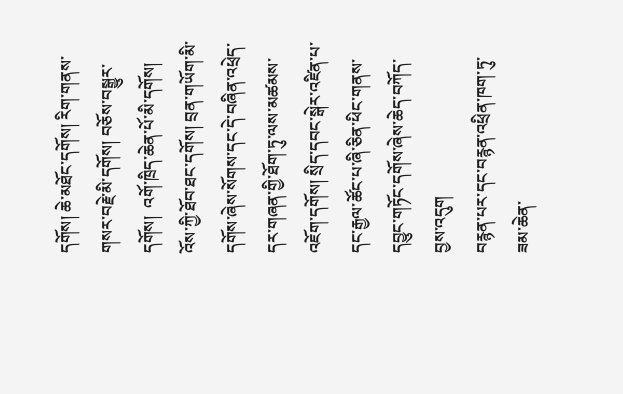དགོས། ཆེ་མཐོང་དགོས། རིག་གནས་གསར་བརྗེ་མི་དགོས། བཅོས་བསྒྱུར་དགོས།  འགོ་ཁྲིད་ཆེན་པོ་མི་དགོས། འོས་ཀྱི་ཐོབ་ཐང་དགོས། བྲན་གཡོག་མི་དགོས་ཞེས་སོགས་དང་དེ་བཞིན་འཕྲེད་དར་གཞན་གྱི་ཐོག་ཏུ་ལས་མཚམས་འཇོག་དགོས། སྲིད་དབང་སྒེར་འཛིན་པ་དང་རྒྱལ་ཚོང་པ་ཞི་ཅིན་ཕིང་གནས་དབྱུང་གཏོང་དགོས་ཞེས་ཆེད་བཀོད་བྱས་འདུག
བརྙན་པར་དང་བརྙན་འཕྲིན་ཁག་ཏུ་ཟམ་ཆེན་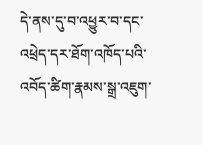དེ་ནས་དུ་བ་འཕྱུར་བ་དང་འཕྲེད་དར་ཐོག་འཁོད་པའི་འབོད་ཚིག་རྣམས་སྒྲ་འཇུག་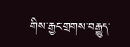གིས་རྒྱང་གྲགས་བརྒྱུད་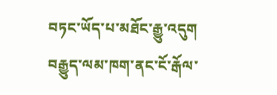བཏང་ཡོད་པ་མཐོང་རྒྱུ་འདུག
བརྒྱུད་ལམ་ཁག་ནང་ངོ་རྒོལ་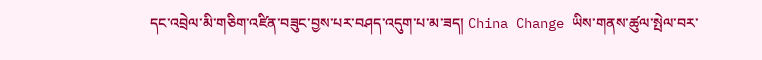དང་འབྲེལ་མི་གཅིག་འཛིན་བཟུང་བྱས་པར་བཤད་འདུག་པ་མ་ཟད། China Change ཡིས་གནས་ཚུལ་སྤེལ་བར་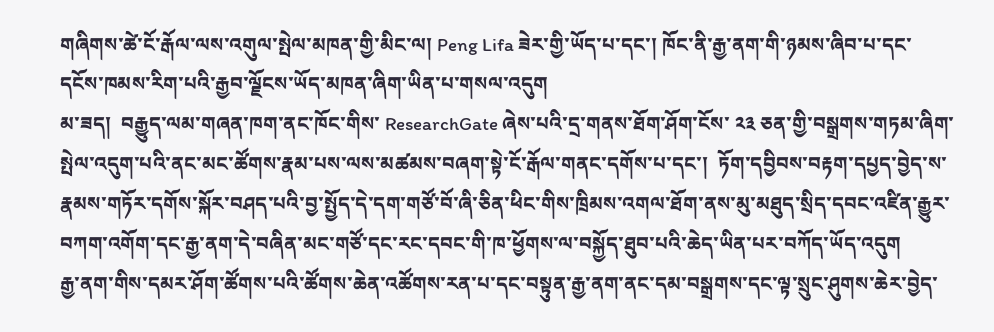གཞིགས་ཚེ་ངོ་རྒོལ་ལས་འགུལ་སྤེལ་མཁན་གྱི་མིང་ལ། Peng Lifa ཟེར་གྱི་ཡོད་པ་དང་། ཁོང་ནི་རྒྱ་ནག་གི་ཉམས་ཞིབ་པ་དང་དངོས་ཁམས་རིག་པའི་རྒྱབ་ལྗོངས་ཡོད་མཁན་ཞིག་ཡིན་པ་གསལ་འདུག
མ་ཟད།  བརྒྱུད་ལམ་གཞན་ཁག་ནང་ཁོང་གིས་ ResearchGate ཞེས་པའི་དྲ་གནས་ཐོག་ཤོག་ངོས་ ༢༣ ཅན་གྱི་བསྒྲགས་གཏམ་ཞིག་སྤེལ་འདུག་པའི་ནང་མང་ཚོགས་རྣམ་པས་ལས་མཚམས་བཞག་སྟེ་ངོ་རྒོལ་གནང་དགོས་པ་དང་།  ཏོག་དབྱིབས་བརྟག་དཔྱད་བྱེད་ས་རྣམས་གཏོར་དགོས་སྐོར་བཤད་པའི་བྱ་སྤྱོད་དེ་དག་གཙོ་བོ་ཞི་ཅིན་ཕིང་གིས་ཁྲིམས་འགལ་ཐོག་ནས་མུ་མཐུད་སྲིད་དབང་འཛིན་རྒྱུར་བཀག་འགོག་དང་རྒྱ་ནག་དེ་བཞིན་མང་གཙོ་དང་རང་དབང་གི་ཁ་ཕྱོགས་ལ་བསྐྱོད་ཐུབ་པའི་ཆེད་ཡིན་པར་བཀོད་ཡོད་འདུག
རྒྱ་ནག་གིས་དམར་ཤོག་ཚོགས་པའི་ཚོགས་ཆེན་འཚོགས་རན་པ་དང་བསྟུན་རྒྱ་ནག་ནང་དམ་བསྒྲགས་དང་ལྟ་སྲུང་ཤུགས་ཆེར་བྱེད་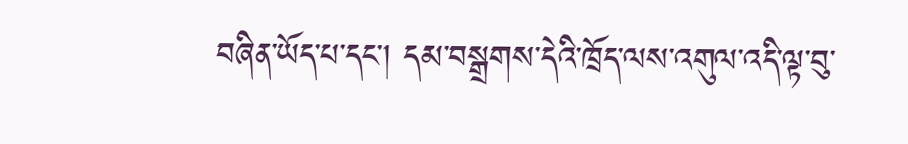བཞིན་ཡོད་པ་དང་། དམ་བསྒྲགས་དེའི་ཁྲོད་ལས་འགུལ་འདི་ལྟ་བུ་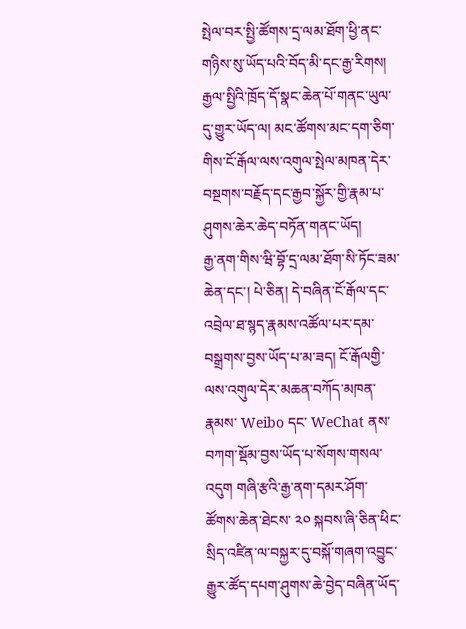སྤེལ་བར་སྤྱི་ཚོགས་དྲ་ལམ་ཐོག་ཕྱི་ནང་གཉིས་སུ་ཡོད་པའི་བོད་མི་དང་རྒྱ་རིགས། རྒྱལ་སྤྱིའི་ཁྲོད་དོ་སྣང་ཆེན་པོ་གནང་ཡུལ་དུ་གྱུར་ཡོད་ལ། མང་ཚོགས་མང་དག་ཅིག་གིས་ངོ་རྒོལ་ལས་འགུལ་སྤེལ་མཁན་དེར་བསྔགས་བརྗོད་དང་རྒྱབ་སྐྱོར་གྱི་རྣམ་པ་ཤུགས་ཆེར་ཆེད་བཏོན་གནང་ཡོད།
རྒྱ་ནག་གིས་ཝི་བྷོ་དྲ་ལམ་ཐོག་སི་ཏོང་ཟམ་ཆེན་དང་། པེ་ཅིན། དེ་བཞིན་ངོ་རྒོལ་དང་འབྲེལ་ཐ་སྙད་རྣམས་འཚོལ་པར་དམ་བསྒྲགས་བྱས་ཡོད་པ་མ་ཟད། ངོ་རྒོལགྱི་ལས་འགུལ་དེར་མཆན་བཀོད་མཁན་རྣམས་ Weibo དང་ WeChat ནས་བཀག་སྡོམ་བྱས་ཡོད་པ་སོགས་གསལ་འདུག གཞི་རྩའི་རྒྱ་ནག་དམར་ཤོག་ཚོགས་ཆེན་ཐེངས་ ༢༠ སྐབས་ཞི་ཅིན་ཕིང་སྲིད་འཛིན་ལ་བསྐྱར་དུ་བསྐོ་གཞག་འབྱུང་རྒྱུར་ཚོད་དཔག་ཤུགས་ཆེ་བྱེད་བཞིན་ཡོད་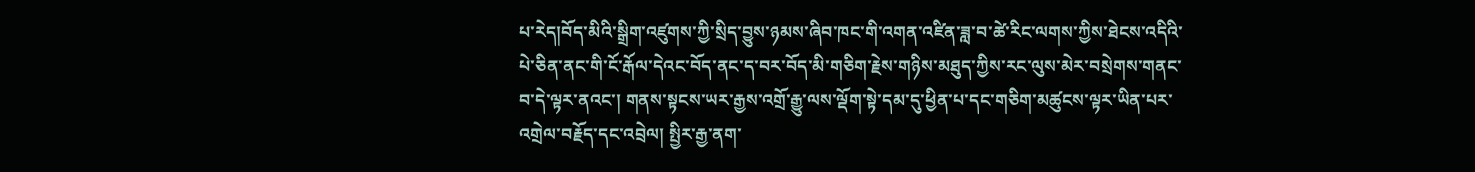པ་རེད།བོད་མིའི་སྒྲིག་འཛུགས་ཀྱི་སྲིད་བྱུས་ཉམས་ཞིབ་ཁང་གི་འགན་འཛིན་ཟླ་བ་ཚེ་རིང་ལགས་ཀྱིས་ཐེངས་འདིའི་པེ་ཅིན་ནང་གི་ངོ་རྒོལ་དེའང་བོད་ནང་ད་བར་བོད་མི་གཅིག་རྗེས་གཉིས་མཐུད་ཀྱིས་རང་ལུས་མེར་བསྲེགས་གནང་བ་དེ་ལྟར་ནའང་། གནས་སྟངས་ཡར་རྒྱས་འགྲོ་རྒྱུ་ལས་ལྡོག་སྟེ་དམ་དུ་ཕྱིན་པ་དང་གཅིག་མཚུངས་ལྟར་ཡིན་པར་འགྲེལ་བརྗོད་དང་འབྲེལ། སྤྱིར་རྒྱ་ནག་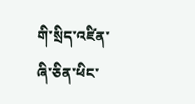གི་སྲིད་འཛིན་ཞི་ཅིན་ཕིང་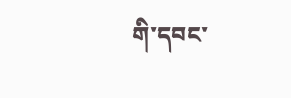གི་དབང་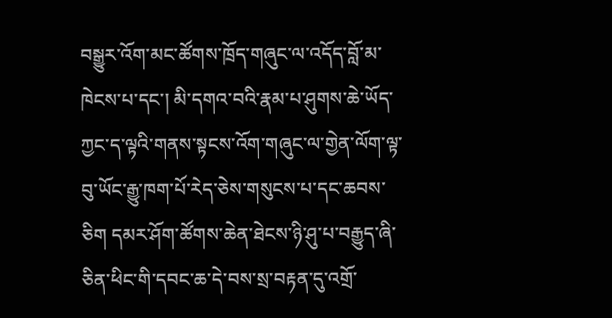བསྒྱུར་འོག་མང་ཚོགས་ཁྲོད་གཞུང་ལ་འདོད་བློ་མ་ཁེངས་པ་དང་། མི་དགའ་བའི་རྣམ་པ་ཤུགས་ཆེ་ཡོད་ཀྱང་ད་ལྟའི་གནས་སྟངས་འོག་གཞུང་ལ་གྱེན་ལོག་ལྟ་བུ་ཡོང་རྒྱུ་ཁག་པོ་རེད་ཅེས་གསུངས་པ་དང་ཆབས་ཅིག དམར་ཤོག་ཚོགས་ཆེན་ཐེངས་ཉི་ཤུ་པ་བརྒྱུད་ཞི་ཅིན་ཕིང་གི་དབང་ཆ་དེ་བས་སྲ་བརྟན་དུ་འགྲོ་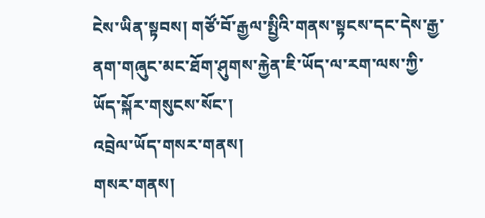ངེས་ཡིན་སྟབས། གཙོ་བོ་རྒྱལ་སྤྱིའི་གནས་སྟངས་དང་དེས་རྒྱ་ནག་གཞུང་མང་ཐོག་ཤུགས་རྐྱེན་ཇི་ཡོད་ལ་རག་ལས་ཀྱི་ཡོད་སྐོར་གསུངས་སོང་།
འབྲེལ་ཡོད་གསར་གནས།
གསར་གནས།